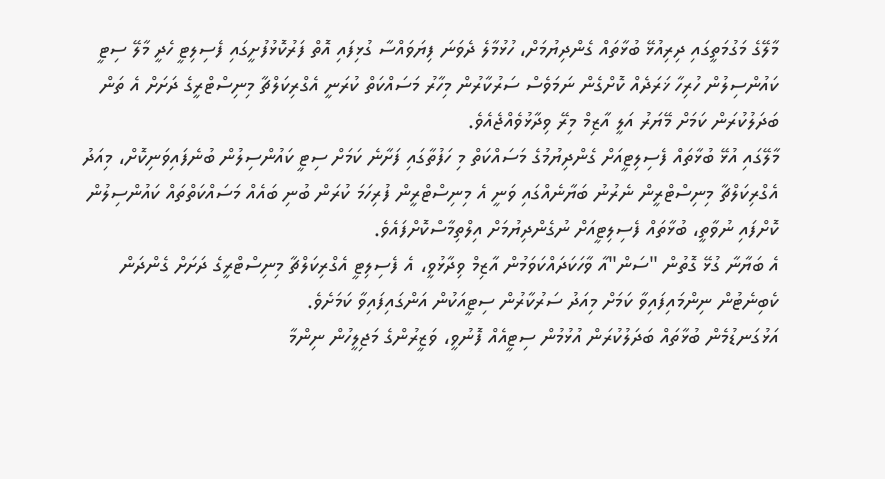މާލޭގެ މަގުމަތީގައި ދިރިއުޅޭ ބުޅާތައް ގެންދިޔުމަށް، ހުޅުމާލެ ދެވަނަ ފިޔަވައްސާ ގުޅިފައި އޮތް ފަރުކޮޅުފުށީގައި ފެސިލިޓީ ހެދީ މާލޭ ސިޓީ ކައުންސިލުން ހުރިހާ ޚަރަދެއް ކޮށްގެން ނަމަވެސް ސަރުކާރުން މިހާރު މަސައްކަތް ކުރަނީ އެގްރިކަލްޗާ މިނިސްޓްރީގެ ދަށަށް އެ ތަން ބަދަލުކުރަން ކަމަށް މޭޔަރު އަލީ އާޒިމް މިރޭ ވިދާޅުވެއްޖެއެވެ.
މާލޭގައި އުޅޭ ބުޅާތައް ފެސިލިޓީއަށް ގެންދިޔުމުގެ މަސައްކަތް މި ހަފުތާގައި ފަށާނެ ކަމަށް ސިޓީ ކައުންސިލުން ބުނެފައިވަނިކޮށް، މިއަދު އެގްރިކަލްޗާ މިނިސްޓްރީން ނެރުނު ބަޔާނެއްގައި ވަނީ އެ މިނިސްޓްރީން ފުރިހަމަ ކުރަން ބުނި ބައެއް މަސައްކަތްތައް ކައުންސިލުން ކޮށްފައި ނުވާތީ، ބުޅާތައް ފެސިލިޓީއަށް ނުގެންދިޔުމަށް އިލްތިމާސްކޮށްފައެވެ.
އެ ބަޔާނާ ގުޅޭ ގޮތުން "ސަން"އާ ވާހަކަދައްކަވަމުން އާޒިމް ވިދާޅުވީ، އެ ފެސިލިޓީ އެގްރިކަލްޗާ މިނިސްޓްރީގެ ދަށަށް ގެންދަން ކެބިނެޓުން ނިންމައިފައިވާ ކަމަށް މިއަދު ސަރުކާރުން ސިޓީއަކުން އަންގައިފައިވާ ކަމަށެވެ.
އަޅުގަނޑުމެން ބުޅާތައް ބަދަލުކުރަން އުޅުމުން ސިޓީއެއް ފޮނުވީ، ވަޒީރުންގެ މަޖިލީހުން ނިންމާ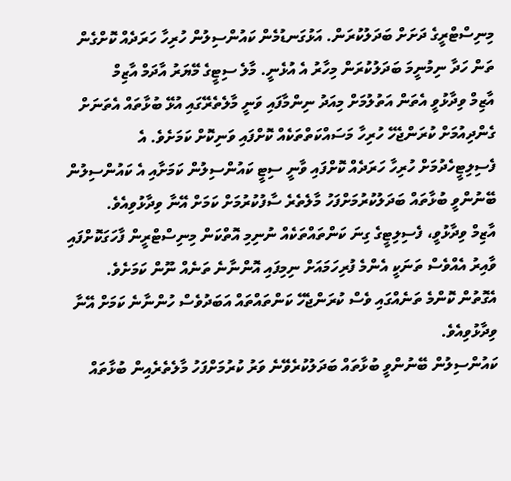މިނިސްޓްރީގެ ދަށަށް ބަދަލުކުރަން. އަޅުގަނޑުމެން ކައުންސިލުން ހުރިހާ ހަރަދެއް ކޮށްގެން ތަން ހަދާ ނިމުނީމަ ބަދަލުކުރަން މިހާރު އެ އުޅެނީ. މާލެ ސިޓީގެ މޭޔަރު އާދަމް އާޒިމް
އާޒިމް ވިދާޅުވީ އެތަން އަތުލުމަށް މިއަދު ނިންމާފައި ވަނީ މާލެތެރޭގައި އުޅޭ ބުޅާތައް އެތަނަށް ގެންދިއުމަށް ކުރަންޖެހޭ ހުރިހާ މަސައްކަތްތަކެއް ކޮށްފައި ވަނިކޮށް ކަމަށެވެ. އެ ފެސިލިޓީހެދުމަށް ހުރިހާ ހަރަދެއް ކޮށްފައި ވާނީ ސިޓީ ކައުންސިލުން ކަމަށާއި އެ ކައުންސިލުން ބޭނުންވީ ބުޅާތައް ބަދަލުކުރުމަށްފަހު މާލެތެރެ ސާފުކުރުމަށް ކަމަށް އޭނާ ވިދާޅުވިއެވެ.
އާޒިމް ވިދާޅުވީ، ފެސިލިޓީގެ ގިނަ ކަންތައްތަކެއް ނުނިމި އޮތްކަން މިނިސްޓްރީން ފާހަގަކޮށްފައި ވާއިރު އެއްވެސް ތަނަކީ އެންމެ ފުރިހަމައަށް ނިމިފައި އޮންނާނެ ތަނެއް ނޫން ކަމަށެވެ. އެގޮތުން ކޮންމެ ތަނެއްގައި ވެސް ކުރަންޖެހޭ ކަންތައްތައް އަބަދުވެސް ހުންނާނެ ކަމަށް އޭނާ ވިދާޅުވިއެވެ.
ކައުންސިލުން ބޭނުންވީ ބުޅާތައް ބަދަލުކުރެވޭނެ ވަރު ކުރުމަށްފަހު މާލެތެރެއިން ބުޅާތައް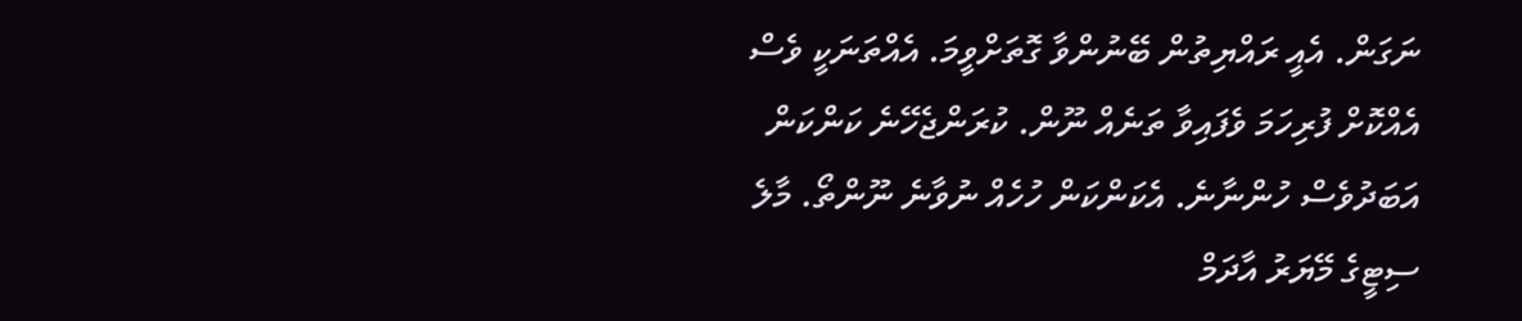ނަގަން. އެއީ ރައްޔިތުން ބޭނުންވާ ގޮތަށްވީމަ. އެއްތަނަކީ ވެސް އެއްކޮށް ފުރިހަމަ ވެފައިވާ ތަނެއް ނޫން. ކުރަންޖެހޭނެ ކަންކަން އަބަދުވެސް ހުންނާނެ. އެކަންކަން ހުހެއް ނުވާނެ ނޫންތޯ. މާލެ ސިޓީގެ މޭޔަރު އާދަމް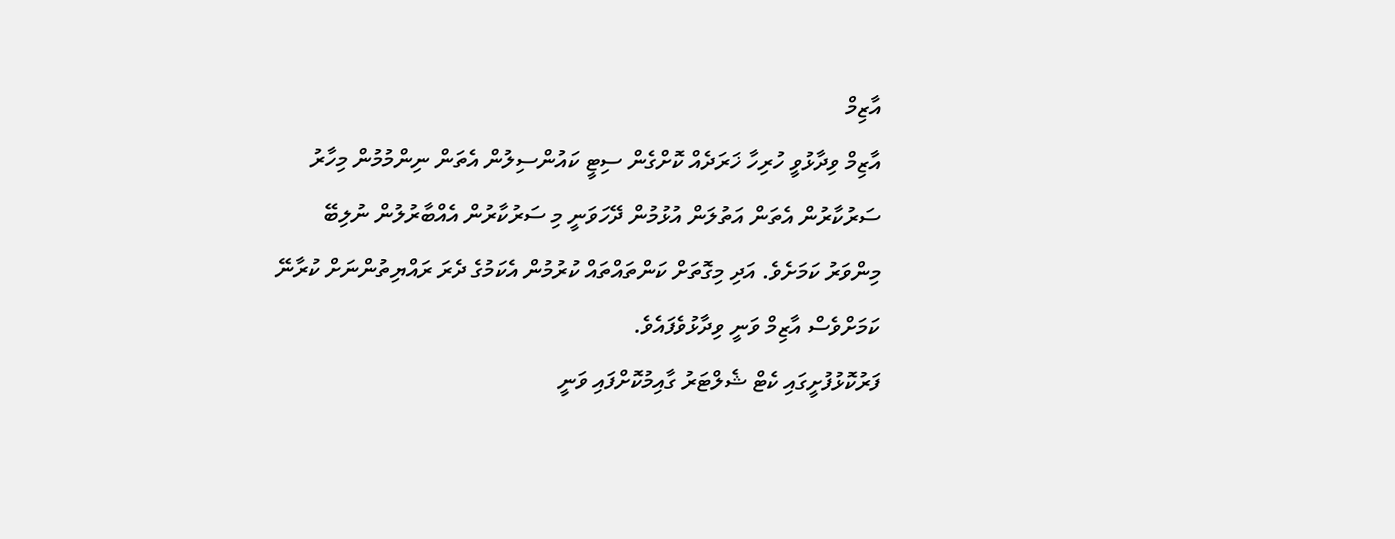އާޒިމް
އާޒިމް ވިދާޅުވީ ހުރިހާ ޚަރަދެއް ކޮށްގެން ސިޓީ ކައުންސިލުން އެތަން ނިންމުމުން މިހާރު ސަރުކާރުން އެތަން އަތުލަން އުޅުމުން ދޭހަވަނީ މި ސަރުކާރުން އެއްބާރުލުން ނުލިބޭ މިންވަރު ކަމަށެވެ. އަދި މިގޮތަށް ކަންތައްތައް ކުރުމުން އެކަމުގެ ދެރަ ރައްޔިތުންނަށް ކުރާނޭ ކަމަށްވެސް އާޒިމް ވަނީ ވިދާޅުވެފައެވެ.
ފަރުކޮޅުފުށީގައި ކެޓް ޝެލްޓަރު ގާއިމުކޮށްފައި ވަނީ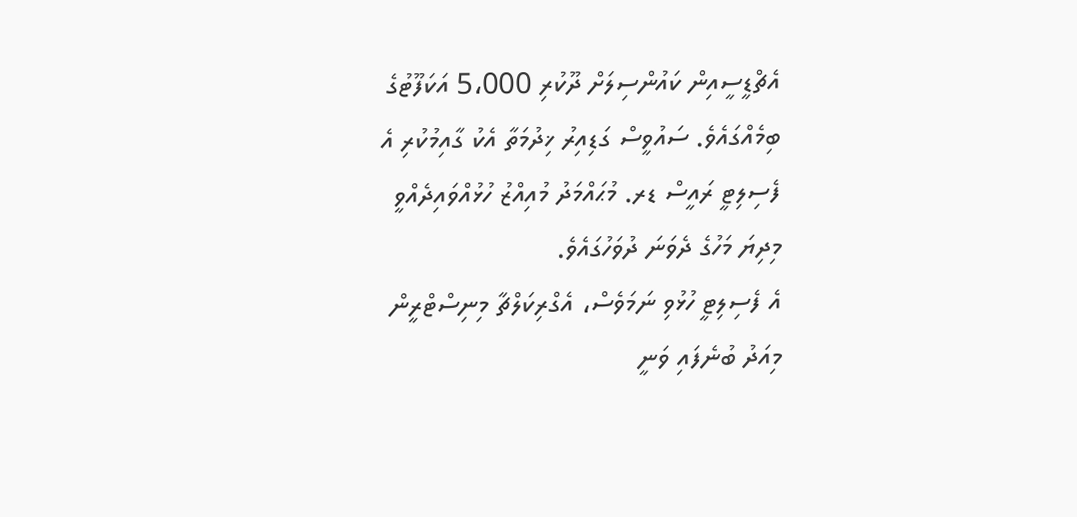އެޗްޑީސީއިން ކައުންސިލަށް ދޫކުރި 5،000 އަކަފޫޓުގެ ބިމެއްގައެވެ. ސައުވީސް ގަޑިއިރު ޚިދުމަތާ އެކު ގާއިމުކުރި އެ ފެސިލިޓީ ރައީސް ޑރ. މުޙައްމަދު މުއިއްޒު ހުޅުއްވައިދެއްވީ މިދިޔަ މަހުގެ ދެވަނަ ދުވަހުގައެވެ.
އެ ފެސިލިޓީ ހުޅުވި ނަމަވެސް، އެގްރިކަލްޗާ މިނިސްޓްރީން މިއަދު ބުނެފައި ވަނީ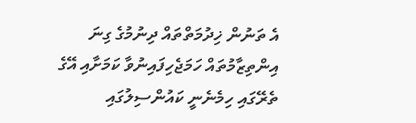އެ ތަނުން ޚިދުމަތްތައް ދިނުމުގެ ގިނަ އިންތިޒާމުތައް ހަމަޖެހިފައިނުވާ ކަމަށާއި އޭގެ ތެރޭގައި ހިމެނެނީ ކައުންސިލުގައި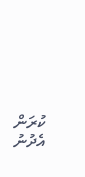ކުރަން އެދުނު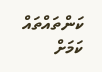ކަންތައްތައް ކަމަށް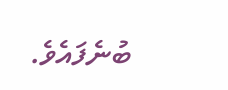ބުނެފައެވެ.